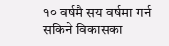१० वर्षमै सय वर्षमा गर्न सकिने विकासका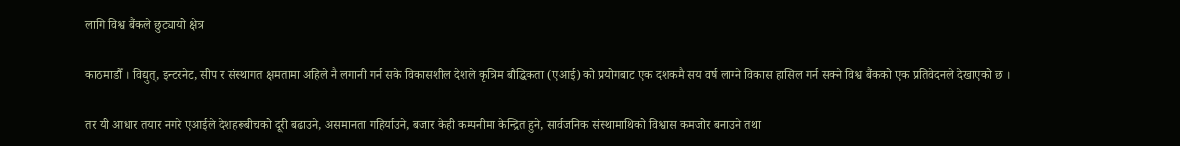लागि विश्व बैंकले छुट्यायो क्षेत्र

काठमाडौँ । विद्युत्, इन्टरनेट, सीप र संस्थागत क्षमतामा अहिले नै लगानी गर्न सके विकासशील देशले कृत्रिम बौद्धिकता (एआई) को प्रयोगबाट एक दशकमै सय वर्ष लाग्ने विकास हासिल गर्न सक्ने विश्व बैंकको एक प्रतिवेदनले देखाएको छ ।

तर यी आधार तयार नगरे एआईले देशहरूबीचको दूरी बढाउने, असमानता गहिर्याउने, बजार केही कम्पनीमा केन्द्रित हुने, सार्वजनिक संस्थामाथिको विश्वास कमजोर बनाउने तथा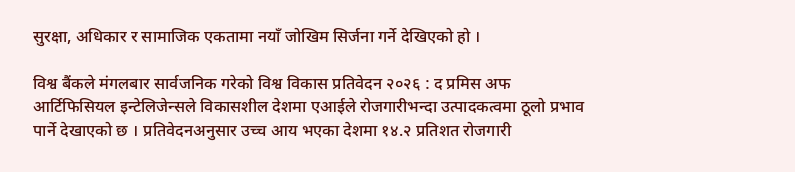सुरक्षा, अधिकार र सामाजिक एकतामा नयाँ जोखिम सिर्जना गर्ने देखिएको हो ।

विश्व बैंकले मंगलबार सार्वजनिक गरेको विश्व विकास प्रतिवेदन २०२६ : द प्रमिस अफ आर्टिफिसियल इन्टेलिजेन्सले विकासशील देशमा एआईले रोजगारीभन्दा उत्पादकत्वमा ठूलो प्रभाव पार्ने देखाएको छ । प्रतिवेदनअनुसार उच्च आय भएका देशमा १४.२ प्रतिशत रोजगारी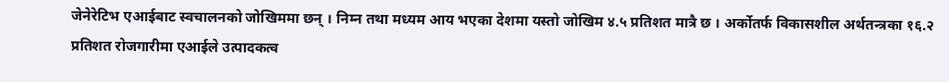जेनेरेटिभ एआईबाट स्वचालनको जोखिममा छन् । निम्न तथा मध्यम आय भएका देशमा यस्तो जोखिम ४.५ प्रतिशत मात्रै छ । अर्कोतर्फ विकासशील अर्थतन्त्रका १६.२ प्रतिशत रोजगारीमा एआईले उत्पादकत्व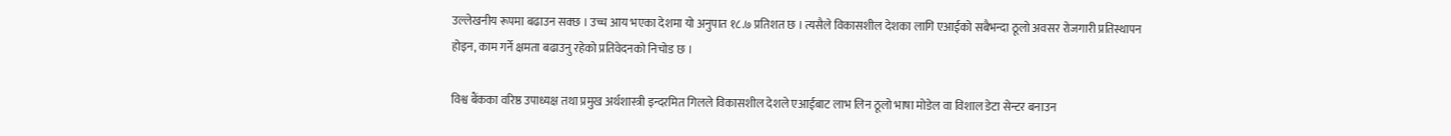उल्लेखनीय रूपमा बढाउन सक्छ । उच्च आय भएका देशमा यो अनुपात १८.७ प्रतिशत छ । त्यसैले विकासशील देशका लागि एआईको सबैभन्दा ठूलो अवसर रोजगारी प्रतिस्थापन होइन, काम गर्ने क्षमता बढाउनु रहेको प्रतिवेदनको निचोड छ ।

विश्व बैंकका वरिष्ठ उपाध्यक्ष तथा प्रमुख अर्थशास्त्री इन्दरमित गिलले विकासशील देशले एआईबाट लाभ लिन ठूलो भाषा मोडेल वा विशाल डेटा सेन्टर बनाउन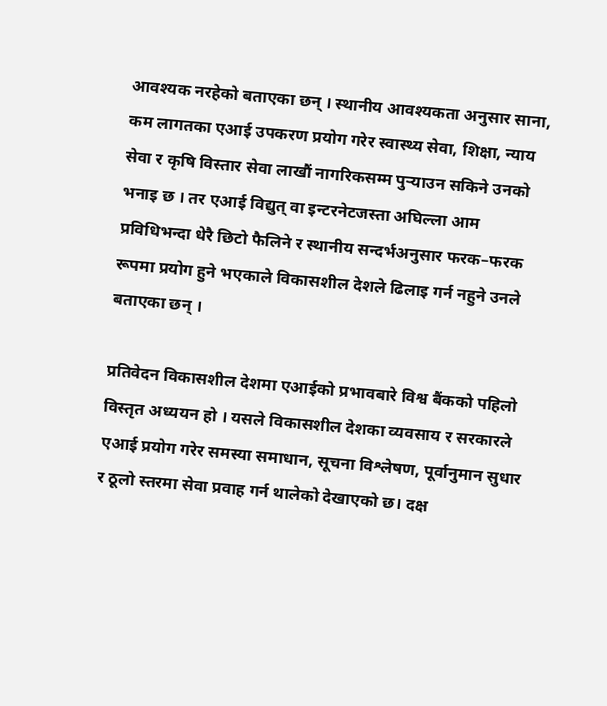आवश्यक नरहेको बताएका छन् । स्थानीय आवश्यकता अनुसार साना, कम लागतका एआई उपकरण प्रयोग गरेर स्वास्थ्य सेवा, शिक्षा, न्याय सेवा र कृषि विस्तार सेवा लाखौं नागरिकसम्म पुर्‍याउन सकिने उनको भनाइ छ । तर एआई विद्युत् वा इन्टरनेटजस्ता अघिल्ला आम प्रविधिभन्दा धेरै छिटो फैलिने र स्थानीय सन्दर्भअनुसार फरक–फरक रूपमा प्रयोग हुने भएकाले विकासशील देशले ढिलाइ गर्न नहुने उनले बताएका छन् ।

प्रतिवेदन विकासशील देशमा एआईको प्रभावबारे विश्व बैंकको पहिलो विस्तृत अध्ययन हो । यसले विकासशील देशका व्यवसाय र सरकारले एआई प्रयोग गरेर समस्या समाधान, सूचना विश्लेषण, पूर्वानुमान सुधार र ठूलो स्तरमा सेवा प्रवाह गर्न थालेको देखाएको छ। दक्ष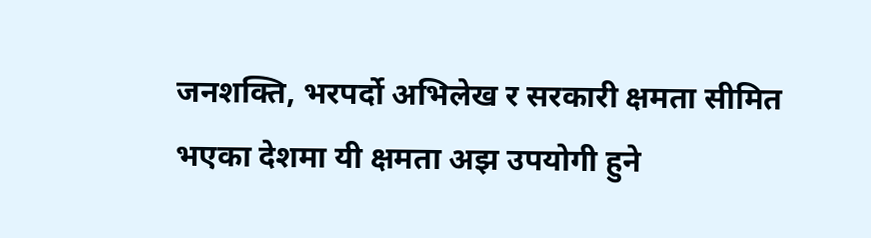जनशक्ति, भरपर्दो अभिलेख र सरकारी क्षमता सीमित भएका देशमा यी क्षमता अझ उपयोगी हुने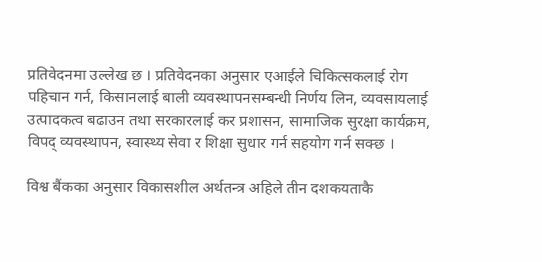प्रतिवेदनमा उल्लेख छ । प्रतिवेदनका अनुसार एआईले चिकित्सकलाई रोग पहिचान गर्न, किसानलाई बाली व्यवस्थापनसम्बन्धी निर्णय लिन, व्यवसायलाई उत्पादकत्व बढाउन तथा सरकारलाई कर प्रशासन, सामाजिक सुरक्षा कार्यक्रम, विपद् व्यवस्थापन, स्वास्थ्य सेवा र शिक्षा सुधार गर्न सहयोग गर्न सक्छ ।

विश्व बैंकका अनुसार विकासशील अर्थतन्त्र अहिले तीन दशकयताकै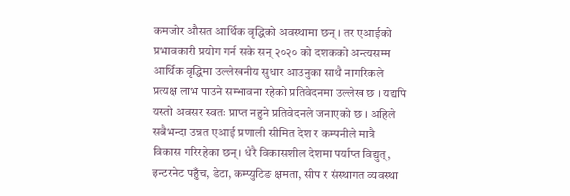कमजोर औसत आर्थिक वृद्धिको अवस्थामा छन् । तर एआईको प्रभावकारी प्रयोग गर्न सके सन् २०२० को दशकको अन्त्यसम्म आर्थिक वृद्धिमा उल्लेखनीय सुधार आउनुका साथै नागरिकले प्रत्यक्ष लाभ पाउने सम्भावना रहेको प्रतिवेदनमा उल्लेख छ । यद्यपि यस्तो अवसर स्वतः प्राप्त नहुने प्रतिवेदनले जनाएको छ । अहिले सबैभन्दा उन्नत एआई प्रणाली सीमित देश र कम्पनीले मात्रै विकास गरिरहेका छन्। धेरै विकासशील देशमा पर्याप्त विद्युत्, इन्टरनेट पहुँच, डेटा, कम्प्युटिङ क्षमता, सीप र संस्थागत व्यवस्था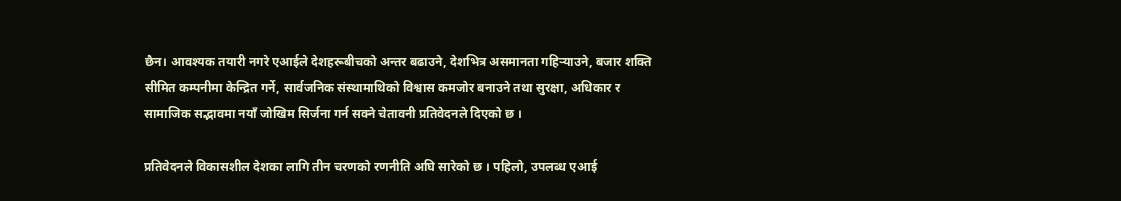छैन। आवश्यक तयारी नगरे एआईले देशहरूबीचको अन्तर बढाउने, देशभित्र असमानता गहिर्‍याउने, बजार शक्ति सीमित कम्पनीमा केन्द्रित गर्ने, सार्वजनिक संस्थामाथिको विश्वास कमजोर बनाउने तथा सुरक्षा, अधिकार र सामाजिक सद्भावमा नयाँ जोखिम सिर्जना गर्न सक्ने चेतावनी प्रतिवेदनले दिएको छ ।

प्रतिवेदनले विकासशील देशका लागि तीन चरणको रणनीति अघि सारेको छ । पहिलो, उपलब्ध एआई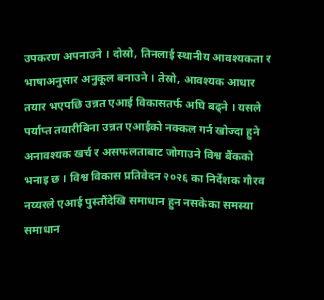उपकरण अपनाउने । दोस्रो, तिनलाई स्थानीय आवश्यकता र भाषाअनुसार अनुकूल बनाउने । तेस्रो, आवश्यक आधार तयार भएपछि उन्नत एआई विकासतर्फ अघि बढ्ने । यसले पर्याप्त तयारीबिना उन्नत एआईको नक्कल गर्न खोज्दा हुने अनावश्यक खर्च र असफलताबाट जोगाउने विश्व बैंकको भनाइ छ । विश्व विकास प्रतिवेदन २०२६ का निर्देशक गौरव नय्यरले एआई पुस्तौंदेखि समाधान हुन नसकेका समस्या समाधान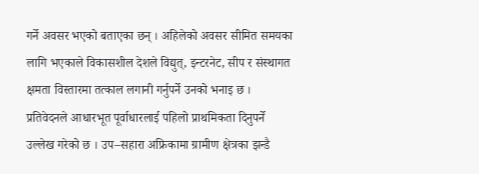गर्ने अवसर भएको बताएका छन् । अहिलेको अवसर सीमित समयका लागि भएकाले विकासशील देशले विद्युत्, इन्टरनेट, सीप र संस्थागत क्षमता विस्तारमा तत्काल लगानी गर्नुपर्ने उनको भनाइ छ । प्रतिवेदनले आधारभूत पूर्वाधारलाई पहिलो प्राथमिकता दिनुपर्ने उल्लेख गरेको छ । उप–सहारा अफ्रिकामा ग्रामीण क्षेत्रका झन्डै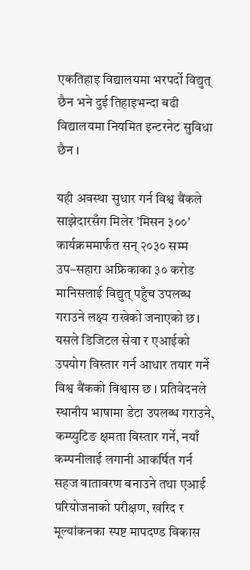एकतिहाइ विद्यालयमा भरपर्दो विद्युत् छैन भने दुई तिहाइभन्दा बढी विद्यालयमा नियमित इन्टरनेट सुविधा छैन ।

यही अवस्था सुधार गर्न विश्व बैंकले साझेदारसँग मिलेर ’मिसन ३००’ कार्यक्रममार्फत सन् २०३० सम्म उप–सहारा अफ्रिकाका ३० करोड मानिसलाई विद्युत् पहुँच उपलब्ध गराउने लक्ष्य राखेको जनाएको छ। यसले डिजिटल सेवा र एआईको उपयोग विस्तार गर्न आधार तयार गर्ने विश्व बैंकको विश्वास छ । प्रतिवेदनले स्थानीय भाषामा डेटा उपलब्ध गराउने, कम्प्युटिङ क्षमता विस्तार गर्ने, नयाँ कम्पनीलाई लगानी आकर्षित गर्न सहज वातावरण बनाउने तथा एआई परियोजनाको परीक्षण, खरिद र मूल्यांकनका स्पष्ट मापदण्ड विकास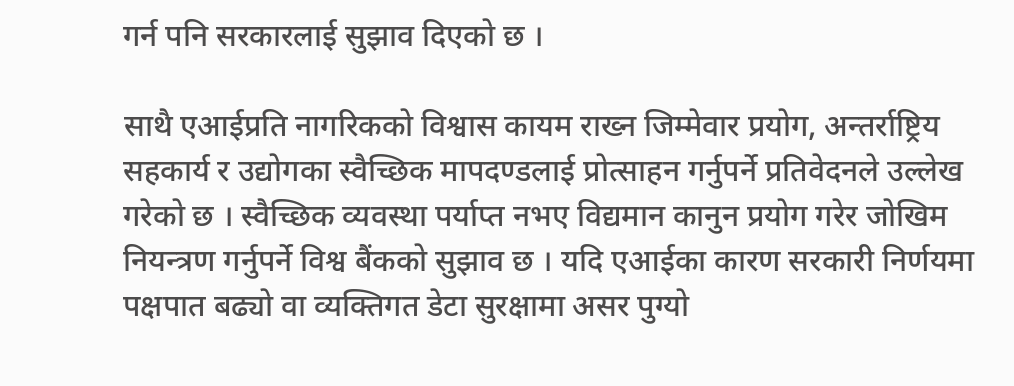गर्न पनि सरकारलाई सुझाव दिएको छ ।

साथै एआईप्रति नागरिकको विश्वास कायम राख्न जिम्मेवार प्रयोग, अन्तर्राष्ट्रिय सहकार्य र उद्योगका स्वैच्छिक मापदण्डलाई प्रोत्साहन गर्नुपर्ने प्रतिवेदनले उल्लेख गरेको छ । स्वैच्छिक व्यवस्था पर्याप्त नभए विद्यमान कानुन प्रयोग गरेर जोखिम नियन्त्रण गर्नुपर्ने विश्व बैंकको सुझाव छ । यदि एआईका कारण सरकारी निर्णयमा पक्षपात बढ्यो वा व्यक्तिगत डेटा सुरक्षामा असर पुग्यो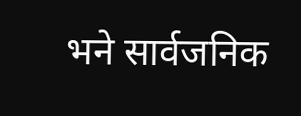भने सार्वजनिक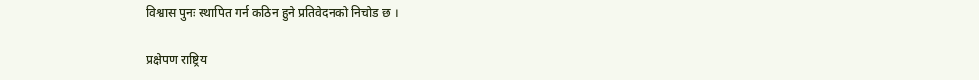विश्वास पुनः स्थापित गर्न कठिन हुने प्रतिवेदनको निचोड छ ।

प्रक्षेपण राष्ट्रिय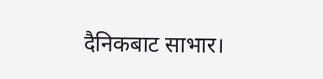दैनिकबाट साभार।